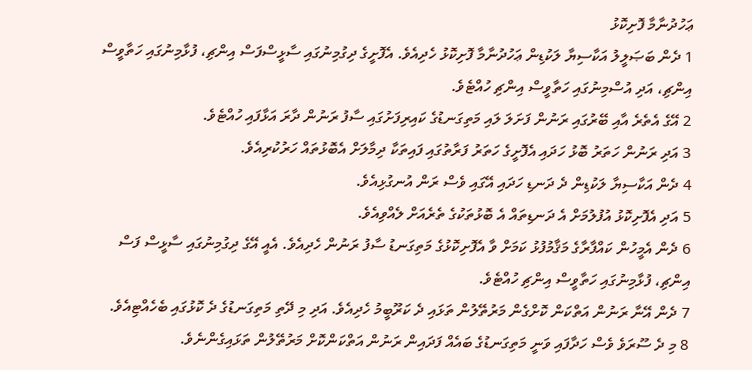ޢަހުދުނާމާ ފޮށިކޮޅު
1 ދެން ބަޞަލީލު އަކާސިޔާ ލަކުޑިން ޢަހުދުނާމާ ފޮށިކޮޅު ހެދިއެވެ. އެފޮށީގެ ދިގުމިނުގައި ސާޅީސްފަސް އިންޗި، ފުޅާމިނުގައި ހަތާވީސް އިންޗި، އަދި އުސްމިނުގައި ހަތާވީސް އިންޗި ހުއްޓެވެ.
2 އޭގެ އެތެރެ އާއި ބޭރުގައި ރަނުން ފަށަލަ ލައި މަތިގަނޑުގެ ކައިރިފަށުގައި ސާފު ރަނުން ދާރަ އަޅާފައި ހުއްޓެވެ.
3 އަދި ރަނުން ހަތަރު ބޮޅު ހަދައި އެފޮށީގެ ހަތަރު ފަރާތުގައި ފައިތަކާ ދިމާލަށް އެބޮޅުތައް ހަރުކުރިއެވެ.
4 ދެން އަކާސިޔާ ލަކުޑިން ދެ ދަނޑި ހަދައި އޭގައި ވެސް ރަން އުނގުޅިއެވެ.
5 އަދި އެފޮށިކޮޅު އުފުލުމަށް އެ ދަނޑިތައް އެ ބޮޅުތަކުގެ ތެރެއަށް ލެއްވިއެވެ.
6 ދެން އެމީހުން ކައްފާރާގެ މަޤާމުފުޅު ކަމަށް ވާ އެފޮށިކޮޅުގެ މަތިގަނޑު ސާފު ރަނުން ހެދިއެވެ. އެއީ އޭގެ ދިގުމިނުގައި ސާޅީސް ފަސް އިންޗި، ފުޅާމިނުގައި ހަތާވީސް އިންޗި ހުއްޓެވެ.
7 ދެން އޭނާ ރަނުން އަތްކަން ކޮށްގެން މަރުތޭލުން ތަޅައި ދެ ކަރޫބީމު ހެދިއެވެ. އަދި މި ދޭތި މަތިގަނޑުގެ ދެ ކޮޅުގައި ބެހެއްޓިއެވެ.
8 މި ދެ ސޫރަވެ ވެސް ހަދާފައި ވަނީ މަތިގަނޑުގެ ބައެއް ފަދައިން ރަނުން އަތްކަންކޮށް މަރުތޭލުން ތަޅައިގެންނެވެ.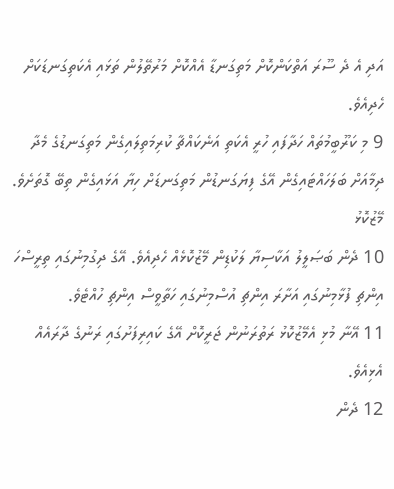އަދި އެ ދެ ސޫރަ އަތްކަންކޮށް މަތިގަނޑާ އެއްކޮށް މަރުތޭލުން ތަޅައި އެކަތިގަނޑަކަށް ހެދިއެވެ.
9 މި ކަރޫބީމުތައް ހަދާފައި ހުރީ އެކަތި އަނެކައްޗާ ކުރިމަތިލައިގެން މަތިގަނޑުގެ މެދާ ދިމާއަށް ބަލަހައްޓައިގެން އޭގެ ފިޔަގަނޑުން މަތިގަނޑަށް ހިޔާ އަޅައިގެން ތިބޭ ގޮތަށެވެ.
މޭޒުކޮޅު
10 ދެން ބަޞަލީލު އަކާސިޔާ ލަކުޑިން މޭޒުކޮޅެއް ހެދިއެވެ. އޭގެ ދިގުމިނުގައި ތިރީސްހަ އިންޗި ފުޅާމިނުގައި އަށާރަ އިންޗި އުސްމިނުގައި ހަތާވީސް އިންޗި ހުއްޓެވެ.
11 އޭނާ މުޅި އެމޭޒުކޮޅު ރަތުރަނުން ޖަރީކޮށް އޭގެ ކައިރިފަށުގައި ރަނުގެ ދާރައެއް އެޅިއެވެ.
12 ދެން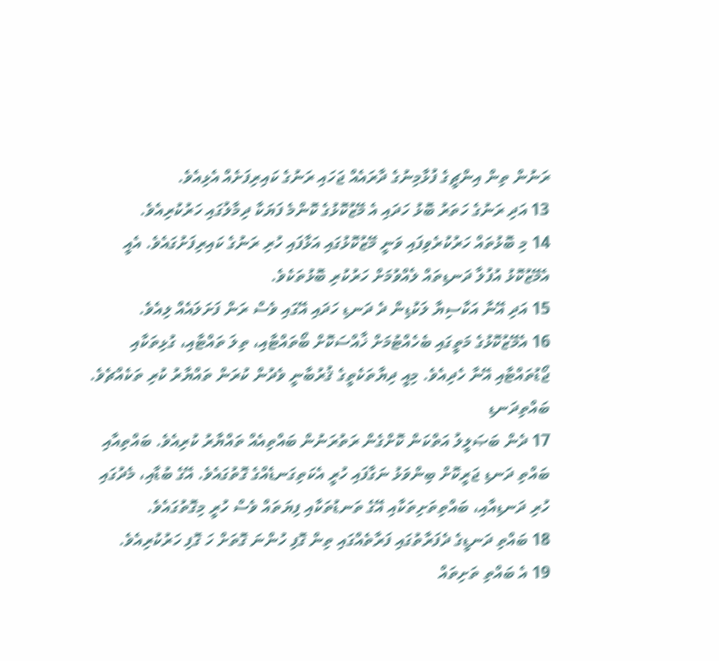ރަނުން ތިން އިންޗީގެ ފުޅާމިނުގެ ދާރައެއް ޖަހައި ރަނުގެ ކައިރިފަށެއް އެޅިއެވެ.
13 އަދި ރަނުގެ ހަތަރު ބޮޅު ހަދައި އެ މޭޒުކޮޅުގެ ކޮންމެ ފަޔަކާ ދިމާލުގައި ހަރުކުރިއެވެ.
14 މި ބޮޅުތައް ހަރުކުރެވިފައި ވަނީ މޭޒުކޮޅުގައި އަޅާފައި ހުރި ރަނުގެ ކައިރިފަށުގައެވެ. އެއީ އެމޭޒުކޮޅު އުފުލާ ދަނޑިތައް ލެއްވުމަށް ހަރުކުރި ބޮޅުތަކެވެ.
15 އަދި އޭނާ އަކާސިޔާ ލަކުޑިން ދެ ދަނޑި ހަދައި އޭގައި ވެސް ރަން ފަށަލައެއް ލިއެވެ.
16 އެމޭޒުކޮޅުގެ މަތީގައި ބެހެއްޓުމަށް ޚާއްސަކޮށް ބޯތައްޓާއި، ތިލަ ތައްޓާއި، ގުޅިތަކާއި ޖޯޑުތައްޓާއި އޭނާ ހެދިއެވެ. މިއީ ދިޔާތަކެތީގެ ޤުރުބާނީ ވެދުން ކުރަން ތައްޔާރު ކުރި ތަކެއްޗެވެ.
ބައްތިދަނޑި
17 ދެން ބަޞަލީލު އަތްކަން ކޮށްގެން ރަތުރަނުން ބައްތިއެއް ތައްޔާރު ކުރިއެވެ. ބައްތިއާއި ބައްތި ދަނޑި ޖަރީކޮށް ބިންވަޅު ނަގާފައި ހުރީ އެކަތިގަނޑެއްގެ ގޮތުގައެވެ. އޭގެ ބުޑާއި، މެދުގައި ހުރި ދަނޑިއާއި، ބައްތިތަށިތަކާއި އޭގެ ތަނޑުތަކާއި ފިޔަތައް ވެސް ހުރީ މިގޮތުގައެވެ.
18 ބައްތި ދަނޑީގެ ދެފަރާތުގައި ފަރާތެއްގައި ތިން ގޮފި ހުންނަ ގޮތަށް ހަ ގޮފި ހަރުކުރިއެވެ.
19 އެ ބައްތި ތަށިތައް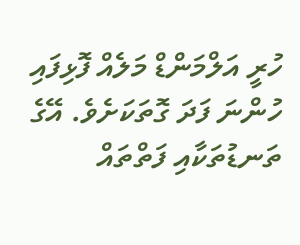ހުރީ އަލްމަންޑް މަލެއް ފޮޅިފައި ހުންނަ ފަދަ ގޮތަކަށެވެ. އޭގެ ތަނޑުތަކާއި ފަތްތައް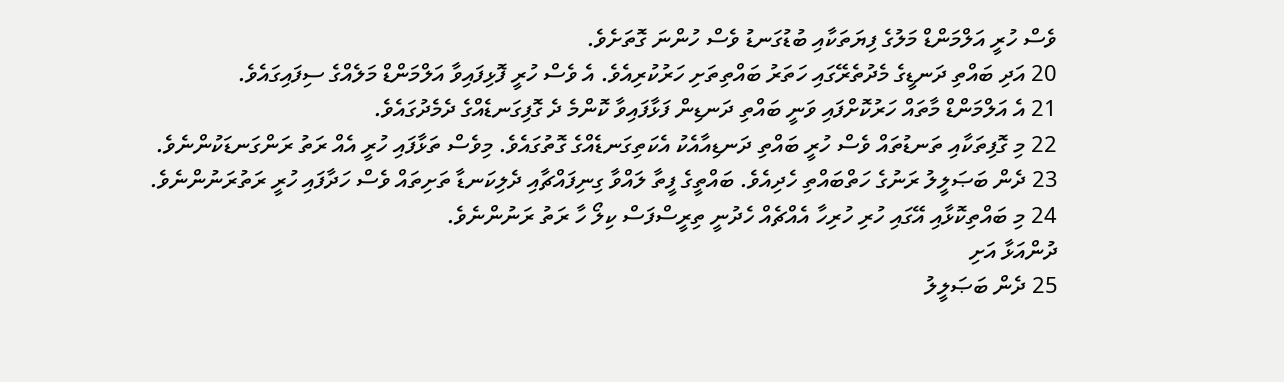ވެސް ހުރީ އަލްމަންޑް މަލުގެ ފިޔަތަކާއި ބުޑުގަނޑު ވެސް ހުންނަ ގޮތަށެވެ.
20 އަދި ބައްތި ދަނޑީގެ މެދުތެރޭގައި ހަތަރު ބައްތިތަށި ހަރުކުރިއެވެ. އެ ވެސް ހުރީ ފޮޅިފައިވާ އަލްމަންޑް މަލެއްގެ ސިފައިގައެވެ.
21 އެ އަލްމަންޑް މާތައް ހަރުކޮށްފައި ވަނީ ބައްތި ދަނޑިން ފަޅާފައިވާ ކޮންމެ ދެ ގޮފިގަނޑެއްގެ ދެމެދުގައެވެ.
22 މި ގޮފިތަކާއި ތަނޑުތައް ވެސް ހުރީ ބައްތި ދަނޑިއާއެކު އެކަތިގަނޑެއްގެ ގޮތުގައެވެ. މިވެސް ތަޅާފައި ހުރީ އެއް ރަތު ރަންގަނޑަކުންނެވެ.
23 ދެން ބަޞަލީލު ރަނުގެ ހަތްބައްތި ހެދިއެވެ. ބައްތީގެ ފީތާ ލައްވާ ގިނިފައްޗާއި ދެލިކަނޑާ ތަށިތައް ވެސް ހަދާފައި ހުރީ ރަތުރަނުންނެވެ.
24 މި ބައްތިކޮޅާއި އޭގައި ހުރި ހުރިހާ އެއްޗެއް ހެދުނީ ތިރީސްފަސް ކިލޯ ހާ ރަތު ރަނުންނެވެ.
ދުންއަޅާ އަށި
25 ދެން ބަޞަލީލު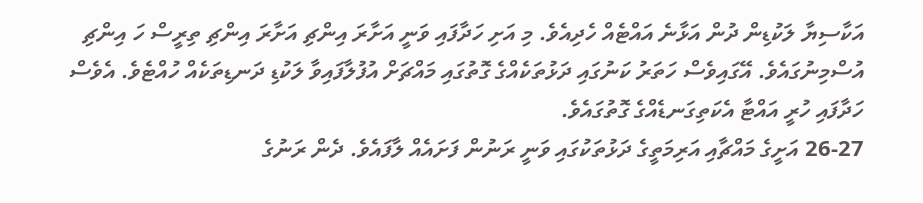އަކާސިޔާ ލަކުޑިން ދުން އަޅާނެ އައްޓެއް ހެދިއެވެ. މި އަށި ހަދާފައި ވަނީ އަށާރަ އިންޗި އަށާރަ އިންޗި ތިރީސް ހަ އިންޗި އުސްމިނުގައެވެ. އޭގައިވެސް ހަތަރު ކަނުގައި ދަޅުތަކެއްގެ ގޮތުގައި މައްޗަށް އުފުލާފައިވާ ލަކުޑި ދަނޑިތަކެއް ހުއްޓެވެ. އެވެސް ހަދާފައި ހުރީ އައްޓާ އެކަތިގަނޑެއްގެ ގޮތުގައެވެ.
26-27 އަށީގެ މައްޗާއި އަރިމަތީގެ ދަޅުތަކުގައި ވަނީ ރަނުން ފަށައެއް ލާފައެވެ. ދެން ރަނުގެ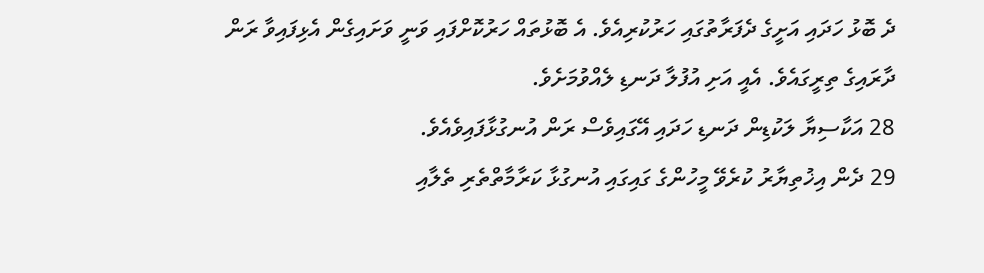ދެ ބޮޅު ހަދައި އަށީގެ ދެފަރާތުގައި ހަރުކުރިއެވެ. އެ ބޮޅުތައް ހަރުކޮށްފައި ވަނީ ވަށައިގެން އެޅިފައިވާ ރަން ދާރައިގެ ތިރީގައެވެ. އެއީ އަށި އުފުލާ ދަނޑި ލެއްވުމަށެވެ.
28 އަކާސިޔާ ލަކުޑިން ދަނޑި ހަދައި އޭގައިވެސް ރަން އުނގުޅާފައިވެއެވެ.
29 ދެން އިޚުތިޔާރު ކުރެވޭ މީހުންގެ ގައިގައި އުނގުޅާ ކަރާމާތްތެރި ތެލާއި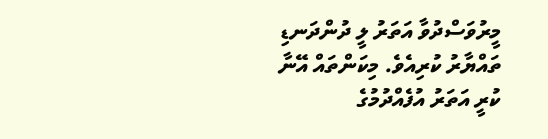މީރުވަސްދުވާ އަތަރު ލީ ދުންދަނޑި ތައްޔާރު ކުރިއެވެ. މިކަންތައް އޭނާ ކުރީ އަތަރު އުފެއްދުމުގެ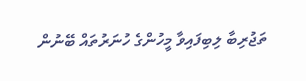ތަޖުރިބާ ލިބިފައިވާ މީހުންގެ ހުނަރުތައް ބޭނުން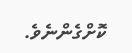ކޮށްގެންނެވެ.